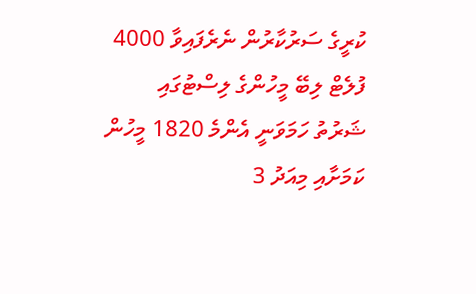ކުރީގެ ސަރުކާރުން ނެރެފައިވާ 4000 ފުލެޓް ލިބޭ މީހުންގެ ލިސްޓުގައި ޝަރުތު ހަމަވަނީ އެންމެ 1820 މީހުން ކަމަށާއި މިއަދު 3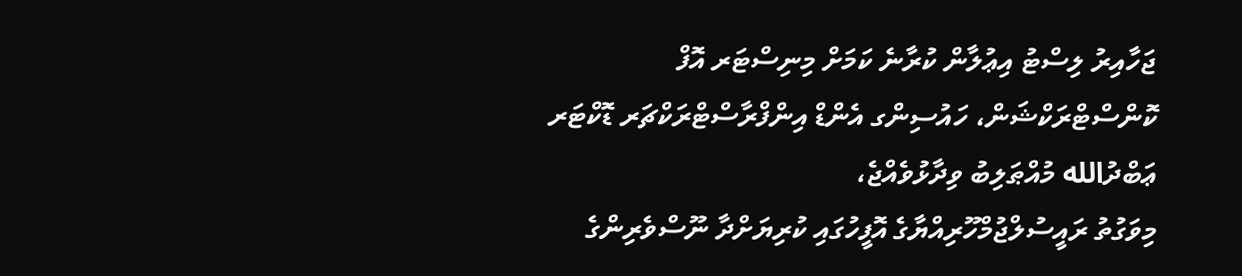ޖަހާއިރު ލިސްޓު އިޢުލާން ކުރާނެ ކަމަށް މިނިސްޓަރ އޮފް ކޮންސްޓްރަކްޝަން، ހައުސިންގ އެންޑް އިންފްރާސްޓްރަކްޗަރ ޑޮކްޓަރ ޢަބްދުالله މުއްޠަލިބު ވިދާޅުވެއްޖެ،
މިވަގުތު ރައީސުލްޖުމްހޫރިއްޔާގެ އޮފީހުގައި ކުރިޔަށްދާ ނޫސްވެރިންގެ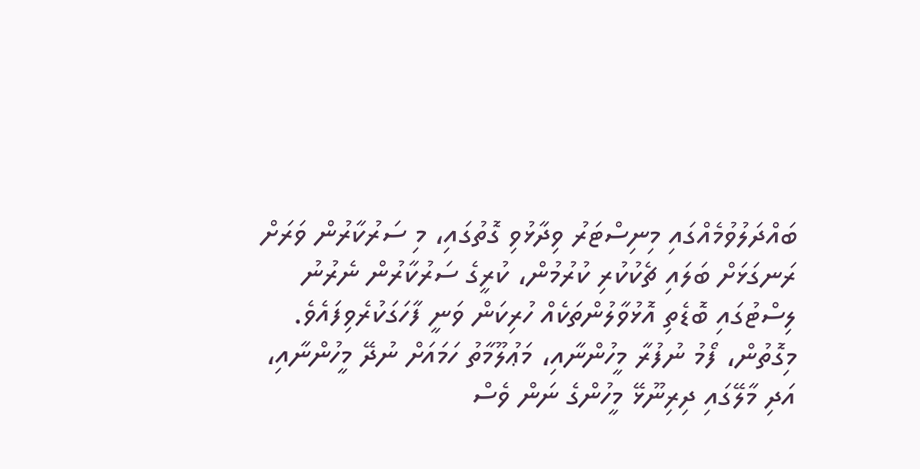ބައްދަލުވުމެއްގައި މިނިސްޓަރު ވިދާޅުވި ގޮތުގައި، މި ސަރުކާރުން ވަރަށް ރަނގަޅަށް ބަލައި ޗެކުކުރި ކުރުމުން، ކުރީގެ ސަރުކާރުން ނެރުނު ލިސްޓުގައި ބޮޑެތި އޮޅުވާލުންތަކެއް ހުރިކަން ވަނީ ފާހަގަކުރެވިފައެވެ. މިގޮތުން، ފޯމު ނުފުރާ މީހުންނާއި، މަޢުލޫމާތު ހަމައަށް ނުދޭ މީހުންނާއި، އަދި މާލޭގައި ދިރިނޫޅޭ މީހުންގެ ނަން ވެސް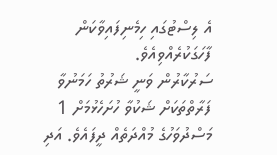އެ ލިސްޓުގައި ހިމެނިފައިވާކަން ފާހަގަކުރެއްވިއެވެ.
ސަރުކާރުން ވަނީ ޝަރުތު ހަމަނުވާ ފަރާތްތަކަށް ޝަކުވާ ހުށަހެޅުމަށް 1 މަސްދުވަހުގެ މުއްދަތެއް ދީފައެވެ. އަދި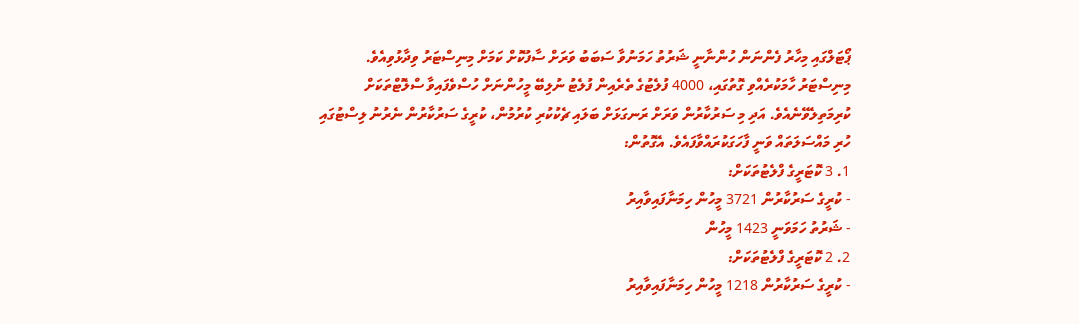ޕޯޓަލްގައި މިހާރު ފެންނަން ހުންނާނީ ޝަރުތު ހަމަނުވާ ސަބަބު ވަރަށް ސާފުކޮށް ކަމަށް މިނިސްޓަރު ވިދާޅުވިއެވެ.
މިނިސްޓަރު ހާމަކުރެއްވި ގޮތުގައި، 4000 ފުލެޓުގެ ތެރެއިން ފުލެޓު ނުލިބޭ މީހުންނަށް ހުސްވެފައިވާ ސްލޮޓްތަކަށް ކުރިމަތިލެވޭނެއެވެ. އަދި މި ސަރުކާރުން ވަރަށް ރަނގަޅަށް ބަލައި ޗެކުކުރި ކުރުމުން، ކުރީގެ ސަރުކާރުން ނެރުނު ލިސްޓުގައި ހުރި މައްސަލަތައް ވަނީ ފާހަގަކުރައްވާފައެވެ. އެގޮތުން:
1. 3 ކޮޓަރީގެ ފްލެޓުތަކަށް:
- ކުރީގެ ސަރުކާރުން 3721 މީހުން ހިމަނާފައިވާއިރު
- ޝަރުތު ހަމަވަނީ 1423 މީހުން
2. 2 ކޮޓަރީގެ ފްލެޓުތަކަށް:
- ކުރީގެ ސަރުކާރުން 1218 މީހުން ހިމަނާފައިވާއިރު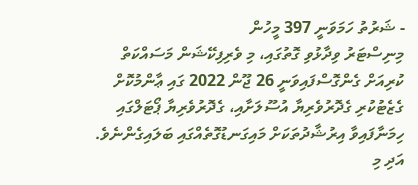- ޝަރުތު ހަމަވަނީ 397 މީހުން
މިނިސްޓަރު ވިދާޅުވި ގޮތުގައި، މި ވެރިފިކޭޝަން މަސައްކަތް ކުރިއަށް ގެންގޮސްފައިވަނީ 26 ޖޫން 2022 ގައި ޢާންމުކޮށް ގެޒެޓުކުރި ގެދޮރުވެރިޔާ އުސޫލަށާއި، ގެދޮރުވެރިޔާ ޕޯޓަލްގައި ހިމަނާފައިވާ އިރުޝާދުތަކަށް މައިގަނޑުގޮތެއްގައި ބަލައިގެންނެވެ. އަދި މި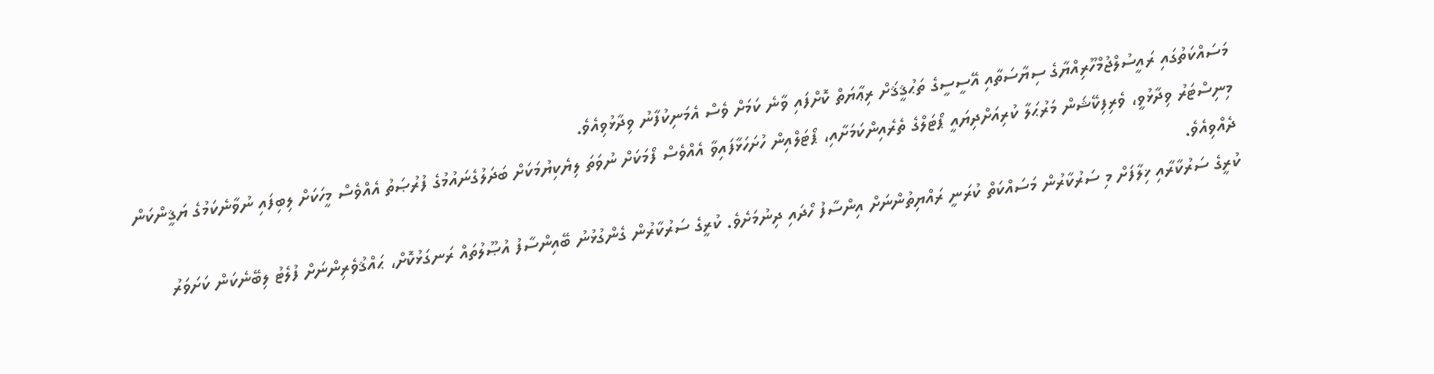މަސައްކަތުގައި ރައީސުލްޖުމްހޫރިއްޔާގެ ސިޔާސަތާއި އޭސީސީގެ ތަޙުޤީޤަށް ރިޢާޔަތް ކޮށްފައި ވާނެ ކަމަށް ވެސް އެމަނިކުފާނު ވިދާޅުވިއެވެ.
މިނިސްޓަރު ވިދާޅުވީ، ވެރިފިކޭޝަން މަރުޙަލާ ކުރިއަށްދިޔައީ ޕޯޓަލްގެ ތެރެއިންކަމަށާއި، ޕޯޓަލްއިން ހުށަހަޅާފައިވާ އެއްވެސް ފޯމަކަށް ނުވަތަ ލިޔެކިޔުމަކަށް ބަދަލުގެނައުމުގެ ފުރުޞަތު އެއްވެސް މީހަކަށް ލިބިފައި ނުވާނެކަމުގެ ޔަޤީންކަން ދެއްވިއެވެ.
ކުރީގެ ސަރުކާރާއި ޚިލާފަށް މި ސަރުކާރުން މަސައްކަތް ކުރަނީ ރައްޔިތުންނަށް އިންސާފު ހޯދައި ދިނުމަށެވެ. ކުރީގެ ސަރުކާރުން ގެންގުޅުނު ބޭއިންސާފު އުޞޫލުތައް ރަނގަޅުކޮށް، ޙައްޤުވެރިންނަށް ފުލެޓު ލިބޭނެކަން ކަށަވަރު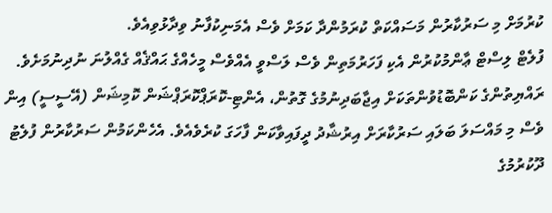ކުރުމަށް މި ސަރުކާރުން މަސައްކަތް ކުރަމުންދާ ކަމަށް ވެސް އެމަނިކުފާނު ވިދާޅުވިއެވެ.
ފުލެޓް ލިސްޓް ޢާންމުކުރުން އެކި ފަހަރުމަތިން ވެސް ލަސްވީ އެއްވެސް މީހެއްގެ ޙައްޤެއް ގެއްލުނަ ނުދިނުމަށެވެ. ރައްޔިތުންގެ ކަންބޮޑުވުންތަކަށް އިޖާބަދިނުމުގެ ގޮތުން، އެންޓި-ކޮރަޕްކޮރަޕްޝަން ކޮމިޝަން (އޭސީސީ) އިން ވެސް މި މައްސަލަ ބަލައި ސަރުކާރަށް އިރުޝާދު ދީފައިވާކަން ފާހަގަ ކުރެވެއެވެ. އެހެންކަމުން ސަރުކާރުން ފުލެޓު ދޫކުރުމުގެ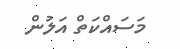މަސައްކަތް އަލުން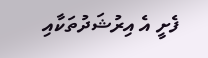ފެށީ އެ އިރުޝަދުތަކާއި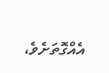އެއްގޮތަށެވެ،